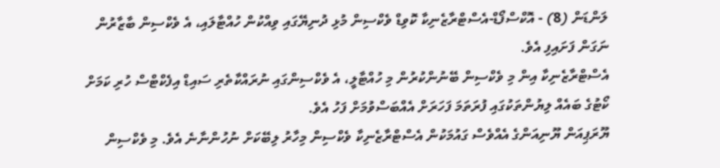ލަންޑަން (8) - އޮކްސްފޯޑް-އެސްޓްރާޒެނިކާ ކޮވިޑް ވެކްސިން މުޅި ދުނިޔޭގައި ވިއްކުން ހުއްޓާލައި، އެ ވެކްސިން ބާޒާރުން ނަގަން ފަށައިފި އެވެ.
އެސްޓްރާޒެނިކާ އިން މި ވެކްސިން ބޭނުންކުރުން މި ހުއްޓާލީ، އެ ވެކްސިންގައި ނުރައްކާތެރި ސައިޑް އިފެކްޓްސް ހުރި ކަމަށް ކޯޓުގެ ބައެއް ލިޔުންތަކުގައި ފުރަތަމަ ފަހަރަށް އެއްބަސްވުމަށް ފަހު އެވެ.
ޔޫރަޕިއަން ޔޫނިއަންގެ އެއްވެސް ގައުމަކުން އެސްޓްރާޒެނިކާ ވެކްސިން މިހާރު ލިބޭކަށް ނުހުންނާނެ އެވެ. މި ވެކްސިން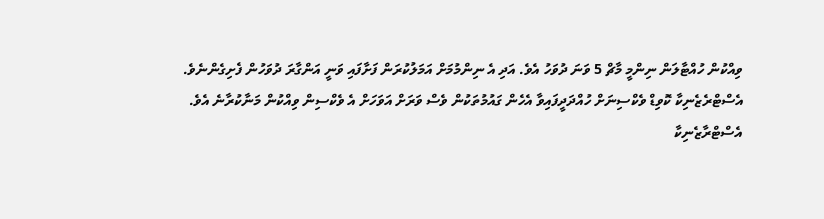ވިއްކުން ހުއްޓާލަން ނިންމީ މާޗް 5 ވަނަ ދުވަހު އެވެ. އަދި އެ ނިންމުމަށް އަމަލުކުރަން ފަށާފައި ވަނީ އަންގާރަ ދުވަހުން ފެށިގެންނެވެ.
އެސްޓްރެޒެނިކާ ކޮވިޑް ވެކްސިނަށް ހުއްދަދީފައިވާ އެހެން ގައުމުތަކުން ވެސް ވަރަށް އަވަހަށް އެ ވެކްސިން ވިއްކުން މަނާކުރާނެ އެވެ.
އެސްޓްރާޒެނިކާ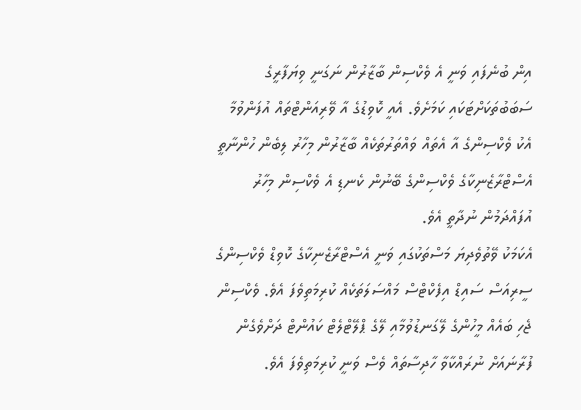އިން ބުނެފައި ވަނީ އެ ވެކްސިން ބާޒާރުން ނަގަނީ ވިޔަފާރީގެ ސަބަބުތަކަށްޓަކައި ކަމަށެވެ. އެއީ ކޮވިޑުގެ އާ ވޭރިއަންޓްތައް އުފަންވުމާ އެކު ވެކްސިންގެ އާ އެތައް ވައްތަރުތަކެއް ބާޒާރުން މިހާރު ލިބެން ހުންނާތީ އެސްޓްރާޒެނިކާގެ ވެކްސިންގެ ބޭނުން ކެނޑި އެ ވެކްސިން މިހާރު އުފައްދަމުން ނުދާތީ އެވެ.
އެކަމަކު ވޭތުވެދިޔަ މަސްތަކުގައި ވަނީ އެސްޓްރާޒެނިކާގެ ކޮވިޑް ވެކްސިންގެ ސީރިއަސް ސައިޑް އިފެކްޓްސް މައްސަލަތަކެއް ކުރިމަތިވެފަ އެވެ. ވެކްސިން ޖެހި ބައެއް މީހުންގެ ލޭގަނޑުވުމާއި ލޭގެ ޕްލޭޓްލެޓް ކައުންޓް ދަށްވެގެން ފުރާނައަށް ނުރައްކާވާ ހާދިސާތައް ވެސް ވަނީ ކުރިމަތިވެފަ އެވެ.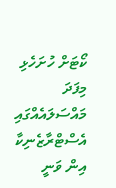ކޯޓަށް ހުށަހެޅި މިފަދަ މައްސަލައެއްގައި އެސްޓްރާޒެނިކާ އިން ވަނީ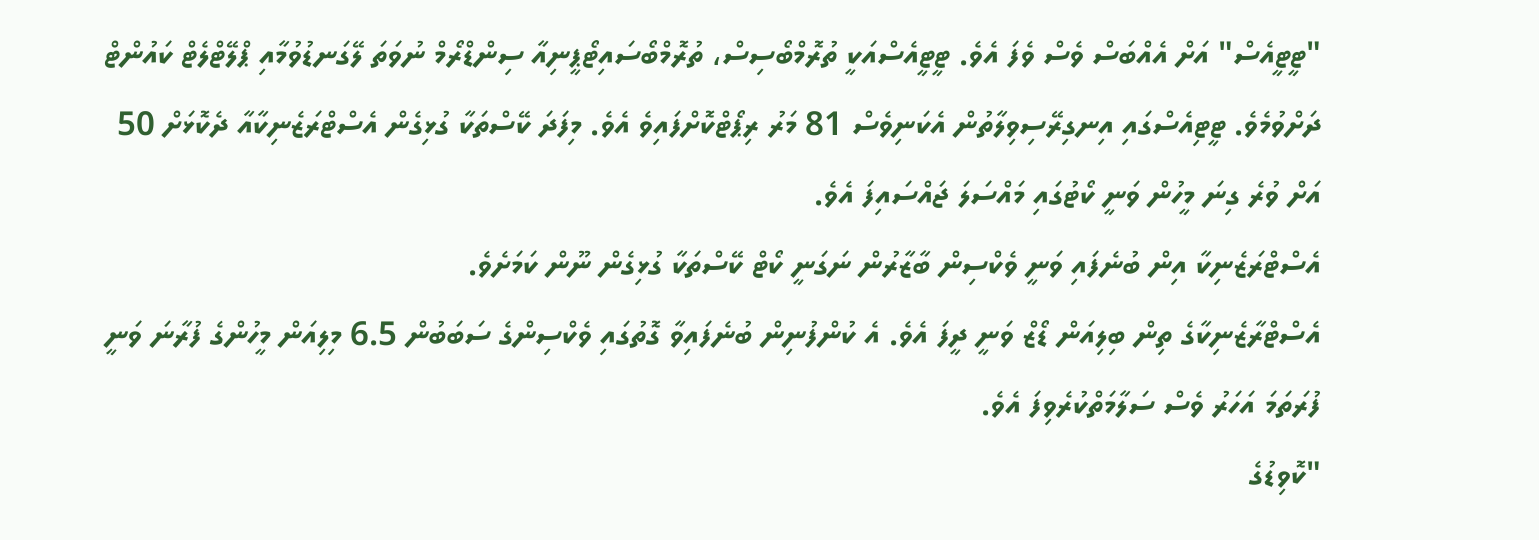"ޓީޓީއެސް" އަށް އެއްބަސް ވެސް ވެފަ އެވެ. ޓީޓީއެސްއަކީ ތުރޮމްބޯސިސް، ތުރޮމްބޯސައިޓޯޕީނިއާ ސިންޑްރޯމް ނުވަތަ ލޭގަނޑުވުމާއި ޕްލޭޓްލެޓް ކައުންޓް ދަށްވުމެވެ. ޓީޓިއެސްގައި އިނގިރޭސިވިލާތުން އެކަނިވެސް 81 މަރު ރިޕޯޓްކޮށްފައިވެ އެވެ. މިފަދަ ކޭސްތަކާ ގުޅިގެން އެސްޓްރަޒެނިކާއާ ދެކޮޅަށް 50 އަށް ވުރެ ގިނަ މީހުން ވަނީ ކޯޓުގައި މައްސަލަ ޖައްސައިފަ އެވެ.
އެސްޓްރަޒެނިކާ އިން ބުނެފައި ވަނީ ވެކްސިން ބާޒާރުން ނަގަނީ ކޯޓް ކޭސްތަކާ ގުޅިގެން ނޫން ކަމަށެވެ.
އެސްޓްރާޒެނިކާގެ ތިން ބިލިއަން ޑޯޒް ވަނީ ދީފަ އެވެ. އެ ކުންފުނިން ބުނެފައިވާ ގޮތުގައި ވެކްސިންގެ ސަބަބުން 6.5 މިލިއަން މީހުންގެ ފުރާނަ ވަނީ ފުރަތަމަ އަހަރު ވެސް ސަލާމަތްކުރެވިފަ އެވެ.
"ކޮވިޑުގެ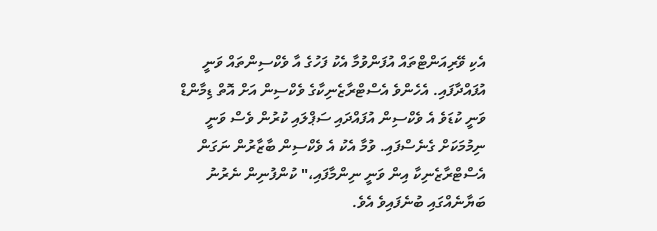އެކި ވޭރިއަންޓްތައް އުފަންވުމާ އެކު ފަހުގެ އާ ވެކްސިންތައް ވަނީ އުފައްދާފައި. އެހެންވެ އެސްޓްރާޒެނިކާގެ ވެކްސިން އަށް އޮތް ޑިމާންޑް ވަނީ ކުޑަވެ އެ ވެކްސިން އުފައްދައި ސަޕްލައި ކުރުން ވެސް ވަނީ ނިމުމަކަށް ގެނެސްފައި. ވުމާ އެކު އެ ވެކްސިން ބާޒާރުން ނަގަން އެސްޓްރާޒެނިކާ އިން ވަނީ ނިންމާފައި،" ކުންފުނިން ނެރުނު ބަޔާނެއްގައި ބުނެފައިވެ އެވެ.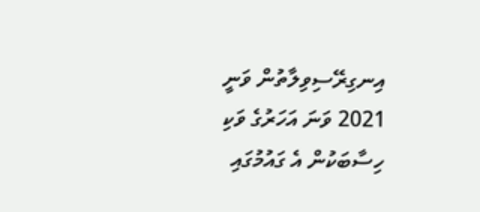އިނގިރޭސިވިލާތުން ވަނީ 2021 ވަނަ އަހަރުގެ ވަކި ހިސާބަކުން އެ ގައުމުގައި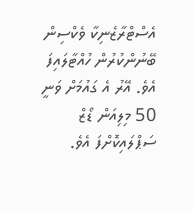އެސްޓްރާޒެނިކާ ވެކްސިން ބޭނުންކުރުން ހުއްޓާލައިފަ އެވެ. އޭރު އެ ގައުމަށް ވަނީ 50 މިލިއަން ޑޯޒް ސަޕްލައިކޮށްފަ އެވެ.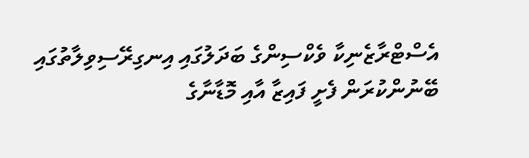އެސްޓްރާޒެނިކާ ވެކްސިންގެ ބަދަލުގައި އިނގިރޭސިވިލާތުގައި ބޭނުންކުރަން ފެށީ ފައިޒާ އާއި މޮޑާނާގެ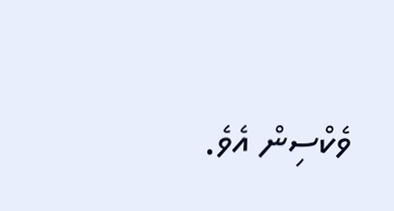ވެކްސިން އެވެ.